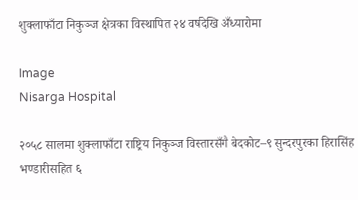शुक्लाफाँटा निकुञ्ज क्षेत्रका विस्थापित २४ वर्षदेखि अँध्यारोमा

Image
Nisarga Hospital

२०५८ सालमा शुक्लाफाँटा राष्ट्रिय निकुञ्ज विस्तारसँगै बेदकोट–९ सुन्दरपुरका हिरासिंह भण्डारीसहित ६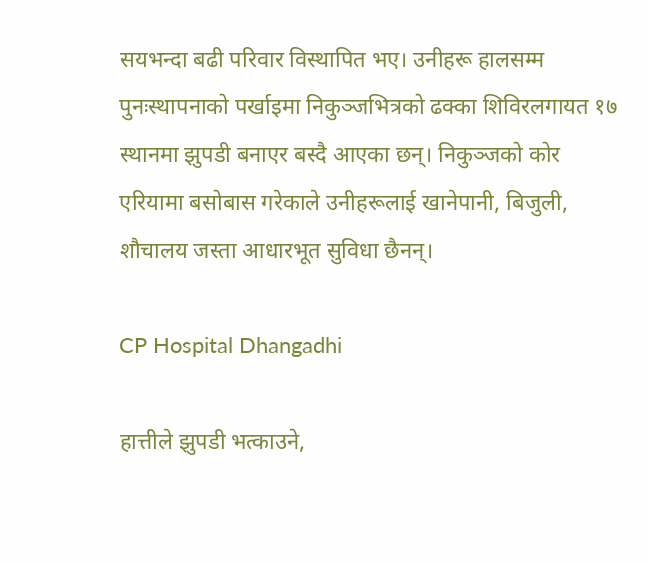सयभन्दा बढी परिवार विस्थापित भए। उनीहरू हालसम्म पुनःस्थापनाको पर्खाइमा निकुञ्जभित्रको ढक्का शिविरलगायत १७ स्थानमा झुपडी बनाएर बस्दै आएका छन्। निकुञ्जको कोर एरियामा बसोबास गरेकाले उनीहरूलाई खानेपानी, बिजुली, शौचालय जस्ता आधारभूत सुविधा छैनन्।

CP Hospital Dhangadhi

हात्तीले झुपडी भत्काउने,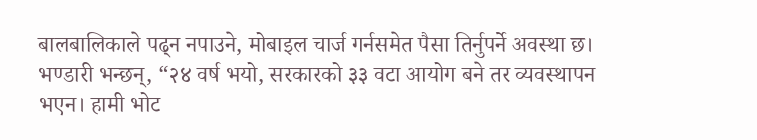बालबालिकाले पढ्न नपाउने, मोबाइल चार्ज गर्नसमेत पैसा तिर्नुपर्ने अवस्था छ। भण्डारी भन्छन्, “२४ वर्ष भयो, सरकारको ३३ वटा आयोग बने तर व्यवस्थापन भएन। हामी भोट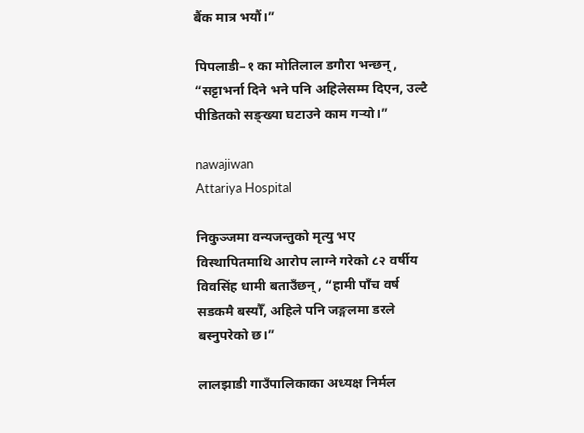बैंक मात्र भयौं।”

पिपलाडी–१ का मोतिलाल डगौरा भन्छन्, “सट्टाभर्ना दिने भने पनि अहिलेसम्म दिएन, उल्टै पीडितको सङ्ख्या घटाउने काम गर्‍यो।”

nawajiwan
Attariya Hospital

निकुञ्जमा वन्यजन्तुको मृत्यु भए विस्थापितमाथि आरोप लाग्ने गरेको ८२ वर्षीय विवसिंह धामी बताउँछन्, “हामी पाँच वर्ष सडकमै बस्यौँ, अहिले पनि जङ्गलमा डरले बस्नुपरेको छ।”

लालझाडी गाउँपालिकाका अध्यक्ष निर्मल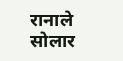रानाले सोलार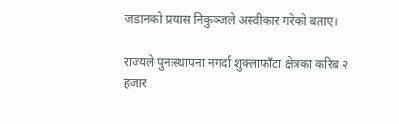जडानको प्रयास निकुञ्जले अस्वीकार गरेको बताए।

राज्यले पुनःस्थापना नगर्दा शुक्लाफाँटा क्षेत्रका करिब २ हजार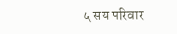५ सय परिवार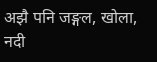अझै पनि जङ्गल, खोला, नदी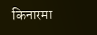किनारमा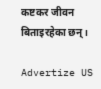कष्टकर जीवन बिताइरहेका छन्।

Advertize US